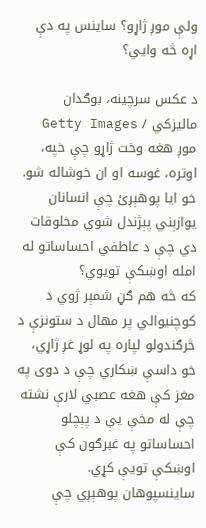ولې موږ ژاړو؟ ساینس په دې اړه څه وايي؟

د عکس سرچینه، بوګدان مالیزکي / Getty Images
موږ هغه وخت ژاړو چې خپه، اوتره، غوسه او ان خوشاله شو.
خو ایا پوهېږئ چې انسانان یوازېني پېژندل شوي مخلوقات دي چې د عاطفي احساساتو له امله اوښکې تویوي؟
که څه هم ګڼ شمېر ژوي د کوچنیوالي پر مهال د ستونزې د څرګندولو لپاره په لوړ غږ ژاړي، خو داسې ښکاري چې د دوی په مغز کې هغه عصبي لارې نشته چې له مخې یې د پېچلو احساساتو په غبرګون کې اوښکې تویې کړي.
ساینسپوهان پوهېږي چې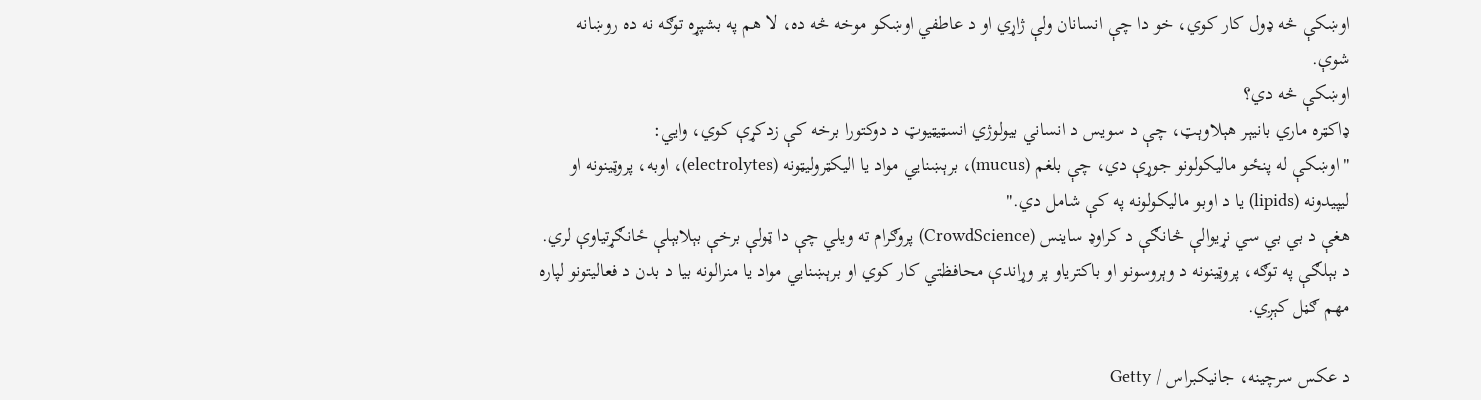اوښکې څه ډول کار کوي، خو دا چې انسانان ولې ژاړي او د عاطفي اوښکو موخه څه ده، لا هم په بشپړه توګه نه ده روښانه شوې.
اوښکې څه دي؟
ډاکټره ماري بانیېر هېلاوېټ، چې د سویس د انساني بیولوژي انسټیټیوټ د دوکتورا برخه کې زدکړې کوي، وايي:
"اوښکې له پنځو مالیکولونو جوړې دي، چې بلغم (mucus)، برېښنايي مواد یا الیکټرولیټونه (electrolytes)، اوبه، پروټینونه او لیپیدونه (lipids) یا د اوبو مالیکولونه په کې شامل دي."
هغې د بي بي سي نړیوالې څانګې د کراوډ ساینس (CrowdScience) پروګرام ته ویلي چې دا ټولې برخې بېلابېلې ځانګړتیاوې لري. د بېلګې په توګه، پروټینونه د وېروسونو او باکتریاو پر وړاندې محافظتي کار کوي او برېښنايي مواد یا منرالونه بیا د بدن د فعالیتونو لپاره مهم ګڼل کېږي.

د عکس سرچینه، جانیکبراس / Getty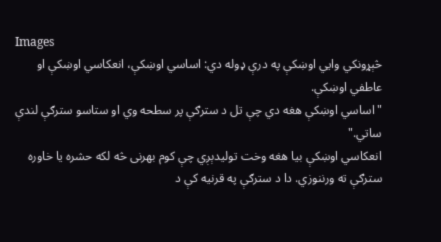Images
څېړونکي وايي اوښکې په درې ډوله دي: اساسي اوښکې، انعکاسي اوښکې او عاطفي اوښکې.
"اساسي اوښکې هغه دي چې تل د سترګې پر سطحه وي او ستاسو سترګې لندې ساتي."
انعکاسي اوښکې بیا هغه وخت تولیدېږي چې کوم بهرنی څه لکه حشره یا خاوره سترګې ته ورننوزي. دا د سترګې په قرنیه کې د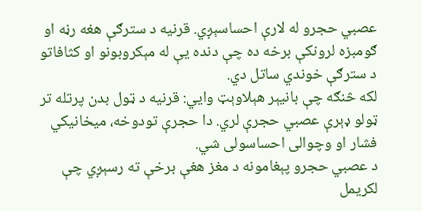عصبي حجرو له لارې احساسېږي. قرنیه د سترګې هغه رڼه او ګومبزه لرونکې برخه ده چې دنده یې له مېکروبونو او کثافاتو د سترګې خوندي ساتل دي.
لکه څنګه چې بانیېر هېلاوېټ وايي: قرنيه د ټول بدن پرتله تر ټولو ډېرې عصبي حجرې لري. دا حجرې تودوخه، میخانیکي فشار او وچوالی احساسولی شي.
د عصبي حجرو پېغامونه د مغز هغې برخې ته رسېږي چې لکریمل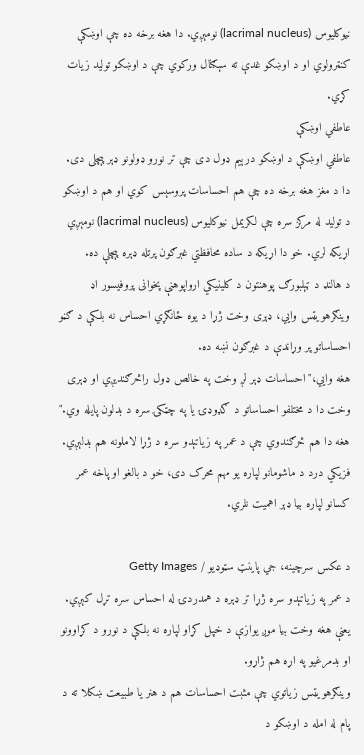نیوکلیوس (lacrimal nucleus) نومېږي. دا هغه برخه ده چې اوښکې کنټرولوي او د اوښکو غدې ته سېګنال ورکوي چې د اوښکو تولید زیات کړي.
عاطفي اوښکې
عاطفي اوښکې د اوښکو درېیم ډول دی چې تر نورو ډولونو ډېر پېچلی دی.
دا د مغز هغه برخه ده چې هم احساسات پروسېس کوي او هم د اوښکو د تولید له مرکز سره چې لکریمل نیوکلیوس (lacrimal nucleus) نومېږي اړیکه لري. خو دا اړیکه د ساده محافظتي غبرګون پرتله ډېره پېچلې ده.
د هالنډ د ټېلبورګ پوهنتون د کلینیکي ارواپوهنې پخوانی پروفیسور اډ وینګرهویټس وایي، ډېری وخت ژړا د یوه ځانګړي احساس نه بلکې د ګڼو احساساتو پر وړاندې د غبرګون نښه ده.
هغه وايي،"احساسات ډېر لږ وخت په خالص ډول راڅرګندیږي او ډېری وخت دا د مختلفو احساساتو د ګډوډۍ یا په چټکۍ سره د بدلون پایله وي."
هغه دا هم څرګندوي چې د عمر په زیاتېدو سره د ژړا لاملونه هم بدلېږي. فزیکي درد د ماشومانو لپاره یو مهم محرک دی، خو د بالغو او پاخه عمر کسانو لپاره بیا ډېر اهمیت نلري.

د عکس سرچینه، جي پاینټ سټوډیو / Getty Images
د عمر په زیاتېدو سره ژړا تر ډېره د همدردۍ له احساس سره تړل کېږي. یعنې هغه وخت بیا موږ یوازې د خپل کړاو لپاره نه بلکې د نورو د کړاوونو او بدمرغیو په اړه هم ژاړو.
وینګرهویټس زیاتوي چې مثبت احساسات هم د هنر یا طبیعت ښکلا ته د پام له امله د اوښکو د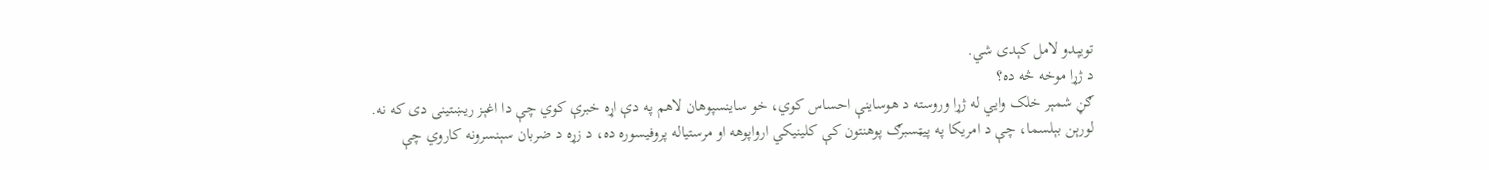تویېدو لامل کېدی شي.
د ژړا موخه څه ده؟
ګڼ شمېر خلک وايي له ژړا وروسته د هوساینې احساس کوي، خو ساینسپوهان لاهم په دې اړه خبرې کوي چې دا اغېز ریښتینی دی که نه.
لورېن بېلسما، چې د امریکا په پیټسبرګ پوهنتون کې کلینیکي ارواپوهه او مرستیاله پروفیسوره ده، د زړه د ضربان سېنسرونه کاروي چې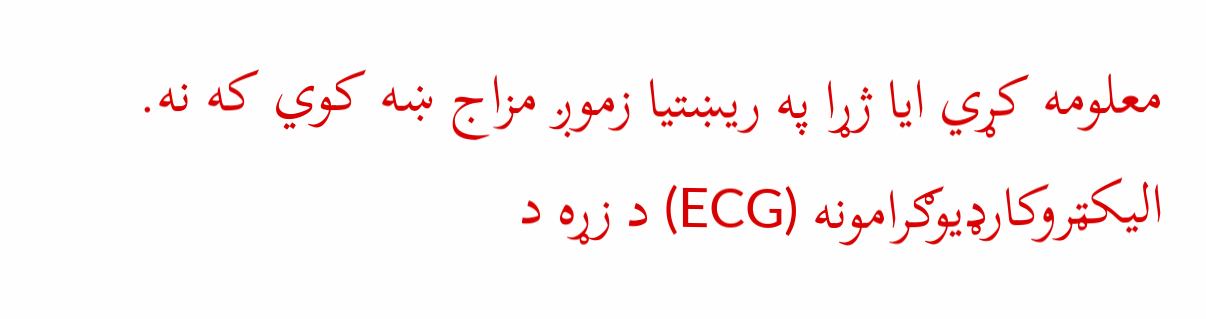معلومه کړي ایا ژړا په ریښتیا زموږ مزاج ښه کوي که نه.
الیکټروکارډیوګرامونه (ECG) د زړه د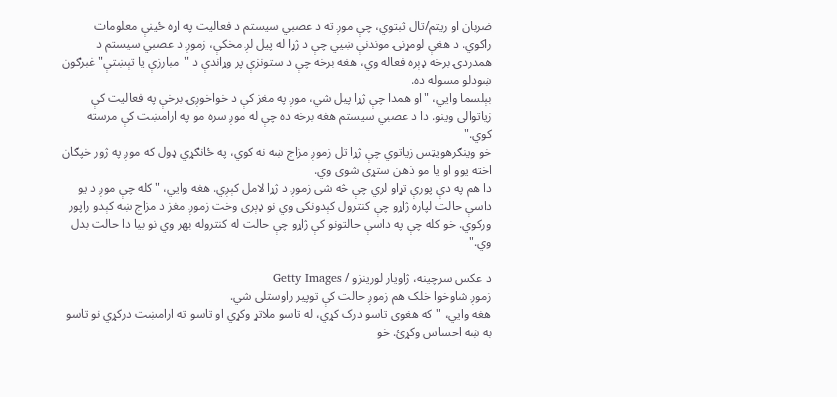ضربان او ریتم/تال ثبتوي، چې موږ ته د عصبي سیستم د فعالیت په اړه ځینې معلومات راکوي. د هغې لومړنۍ موندنې ښيي چې د ژړا له پیل لږ مخکې، زموږ د عصبي سیستم د همدردۍ برخه ډېره فعاله وي، هغه برخه چې د ستونزې پر وړاندې د "مبارزې یا تېښتې" غبرګون ښودلو مسوله ده.
بېلسما وايي، "او همدا چې ژړا پیل شي، موږ په مغز کې د خواخوږۍ برخې په فعالیت کې زیاتوالی وینو. دا د عصبي سیستم هغه برخه ده چې له موږ سره مو په ارامښت کې مرسته کوي."
خو وینګرهویټس زیاتوي چې ژړا تل زموږ مزاج ښه نه کوي، په ځانګړي ډول که موږ په ژور خپګان اخته یوو او یا مو ذهن ستړی شوی وي.
دا هم په دې پورې تړاو لري چې څه شی زموږ د ژړا لامل کېږي. هغه وايي، "کله چې موږ د یو داسې حالت لپاره ژاړو چې کنترول کېدونکی وي نو ډېری وخت زموږ مغز د مزاج ښه کېدو راپور ورکوي. خو کله چې په داسې حالتونو کې ژاړو چې حالت له کنتروله بهر وي نو بیا دا حالت بدل وي."

د عکس سرچینه، ژاویار لورینزو / Getty Images
زموږ شاوخوا خلک هم زموږ حالت کې توپیر راوستلی شي.
هغه وايي، "که هغوی تاسو درک کړي، له تاسو ملاتړ وکړي او تاسو ته ارامښت درکړي نو تاسو به ښه احساس وکړئ. خو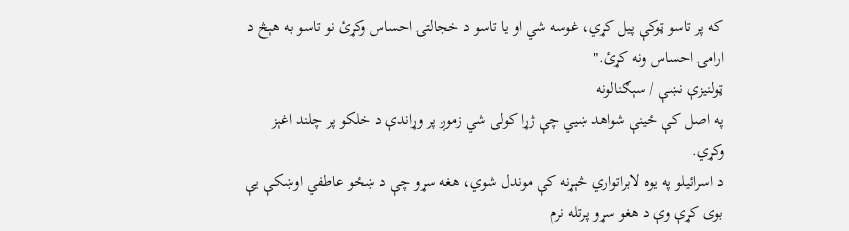که پر تاسو ټوکې پیل کړي، غوسه شي او یا تاسو د خجالتۍ احساس وکړئ نو تاسو به هېڅ د ارامۍ احساس ونه کړئ."
ټولنیزې نښې / سېګنالونه
په اصل کې ځینې شواهد ښيي چې ژړا کولی شي زموږ پر وړاندې د خلکو پر چلند اغېز وکړي.
د اسرائیلو په یوه لابراتواري څېړنه کې موندل شوي، هغه سړو چې د ښځو عاطفي اوښکې یې بوی کړې وې د هغو سړو پرتله نرم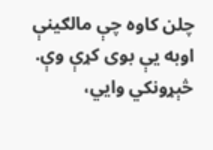چلن کاوه چې مالګینې اوبه یې بوی کړې وې.
څېړونکي وايي،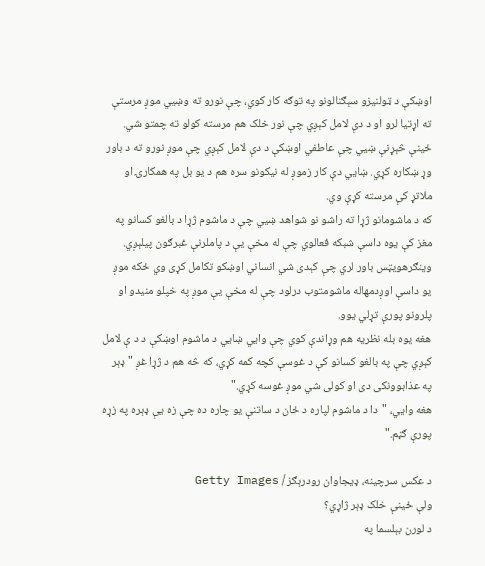اوښکې د ټولنیزو سېګنالونو په توګه کار کوي، چې نورو ته وښيي موږ مرستې ته اړتیا لرو او د دې لامل کېږي چې نور خلک هم مرسته کولو ته چمتو شي.
ځینې څېړنې ښيي چې عاطفي اوښکې د دې لامل کېږي چې موږ نورو ته د باور وړ ښکاره کړي. ښايي دې کار زموږ له نیکونو سره هم د یو بل په همکارۍ او ملاتړ کې مرسته کړې وي.
که د ماشومانو ژړا ته راشو نو شواهد ښيي چې د ماشوم ژړا د بالغو کسانو په مغز کې یوه داسې شبکه فعالوي چې له مخې یې د پاملرنې غبرګون پیلېږي.
وینګرهویټس باور لري چې کېدی شي انساني اوښکو تکامل کړی وي ځکه موږ یو داسې اوږدمهاله ماشومتوب درلود چې له مخې یې موږ په خپلو منیدو او پلرونو پورې تړلي یوو.
هغه یوه بله نظریه هم وړاندې کوي چې وايي ښايي د ماشوم اوښکې د د ې لامل کېږي چې په بالغو کسانو کې د غوسې کچه کمه کړي، که څه هم د ژړا غږ "ډېر په عذابوونکی دی او کولی شي موږ غوسه کړي."
هغه وايي، "دا د ماشوم لپاره د ځان د ساتنې یو چاره ده چې زه یې ډېره په زړه پورې ګڼم."

د عکس سرچینه، ډيجاوان رودرېګز / Getty Images
ولې ځینې خلک ډېر ژاړي؟
د لورن بېلسما په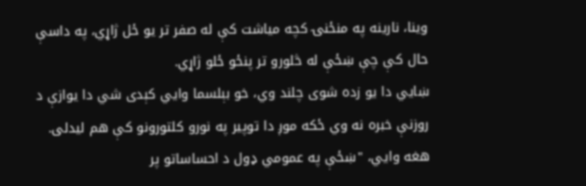وینا، نارینه په منځنۍ کچه میاشت کې له صفر تر یو ځل ژاړي، په داسې حال کې چې ښځې له څلورو تر پنځو ځلو ژاړي.
ښايي دا یو زده شوی چلند وي، خو بېلسما وايي کېدی شي دا یوازې د روزنې خبره نه وي ځکه موږ دا توپیر په نورو کلتورونو کې هم لیدلی.
هغه وايي، "ښځې په عمومي ډول د احساساتو پر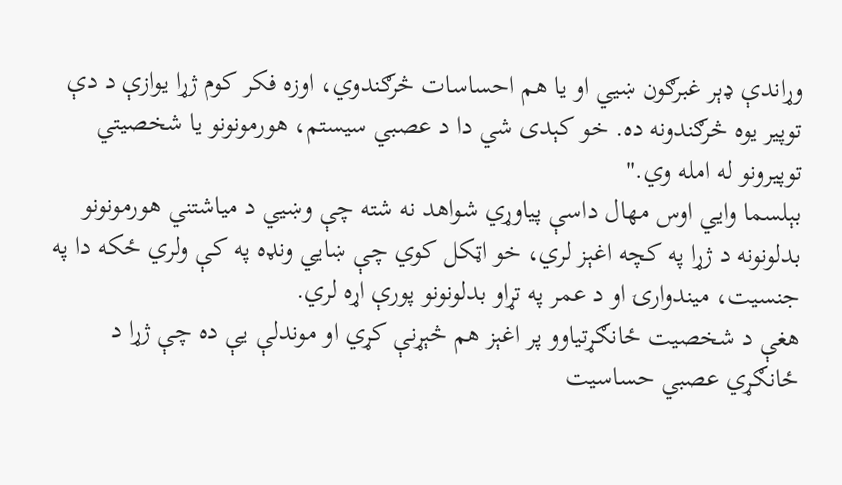وړاندې ډېر غبرګون ښيي او یا هم احساسات څرګندوي، اوزه فکر کوم ژړا یوازې د دې توپیر یوه څرګندونه ده. خو کېدی شي دا د عصبي سیستم، هورمونونو یا شخصیتي توپیرونو له امله وي."
بېلسما وايي اوس مهال داسې پیاوړي شواهد نه شته چې وښيي د میاشتني هورمونونو بدلونونه د ژړا په کچه اغېز لري، خو اټکل کوي چې ښايي ونډه په کې ولري ځکه دا په جنسیت، میندوارۍ او د عمر په تړاو بدلونونو پورې اړه لري.
هغې د شخصیت ځانګړتیاوو پر اغېز هم څېړنې کړي او موندلې یې ده چې ژړا د ځانګړي عصبي حساسیت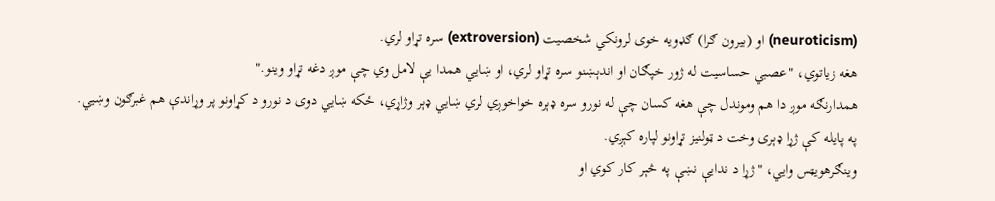(neuroticism) او (بیرون ګرا) ګډویه خوی لرونکي شخصیت (extroversion) سره تړاو لري.
هغه زیاتوي، "عصبي حساسیت له ژور خپګان او اندېښنو سره تړاو لري، او ښايي همدا یې لامل وي چې موږ دغه تړاو وینو."
همدارنګه موږ دا هم وموندل چې هغه کسان چې له نورو سره ډېره خواخوږي لري ښايي ډېر وژاړي، ځکه ښايي دوی د نورو د کړاونو پر وړاندې هم غبرګون وښيي.
په پایله کې ژړا ډېری وخت د ټولنیز تړاونو لپاره کېږي.
وینګرهویټس وايي، "ژړا د ندایې نښې په څېر کار کوي او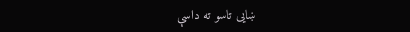ښايی تاسو ته داسې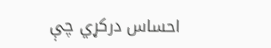احساس درکړي چې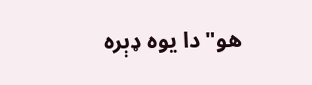هو"دا یوه ډېره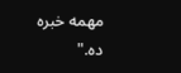مهمه خبره ده."